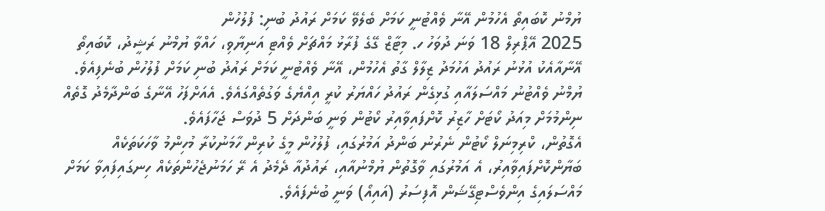ޔުމްނު ކޮބައިތޯ އެހުމުން އޭނާ ވެއްޓުނީ ކަމަށް ބެލެވޭ ކަމަށް ރައުދު ބުނި: ފުލުހުން
2025 އޭޕްރިލް 18 ވަނަ ދުވަހު ހ. މިޓާޒް ގޭގެ ފުރާޅު މައްޗަށް ވެއްޓި އަނިޔާވި، ހައްވާ ޔުމްނު ރަޝީދު، ކޮބައިތޯ އޭނާއާއެކު އުޅުނު ރައުދު އަހުމަދު ޒިލާލް ގާތު އެހުމުން، އޭނާ ވެއްޓުނީ ކަމަށް ރައުދު ބުނި ކަމަށް ފުލުހުން ބުނެފިއެވެ.
ޔުމްނު ވެއްޓުނު މައްސަލައާއި ގުޅިގެން ރައުދު ހައްޔަރު ކުރީ އިއްޔެގެ ވަގުތެއްގައެވެ. އެއަށްފަހު އޭނާގެ ބަންދާމެދު ގޮތެއް ނިންމުމަށް މިއަދު ކޯޓަށް ހާޒިރު ކޮށްފައިވާއިރު ކޯޓުން ވަނީ ބަންދަށް 5 ދުވަސް ޖަހާފައެވެ.
އެގޮތުން، ކްރިމިނަލް ކޯޓުން ނެރުނު ބަންދު އަމުރުގައި، ފުލުހުން މީގެ ކުރިން ހާމަނުކުރާ މުހިންމު ވާހަކަތަކެއް ބަޔާންކޮށްފައިވާއިރު، އެ އަމުރުގައި ވާގޮތުން ޔުމްނުއާއި، ރައުދުއާ ދެމެދު އެ ރޭ ހަމަނުޖެހުންތަކެއް ހިނގައިފައިވާ ކަމަށް މައްސަލައިގެ އިންވެސްޓިގޭޝަން އޮފިސަރު (އައިއޯ) ވަނީ ބުނެފައެވެ.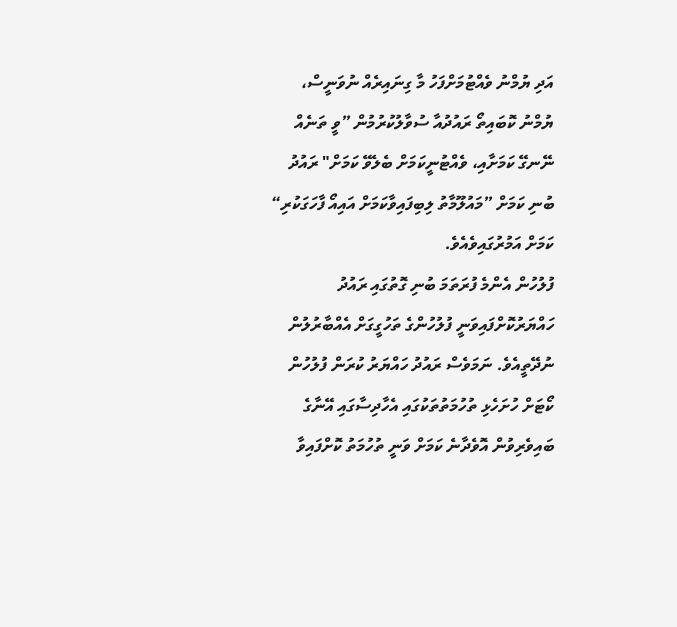އަދި ޔުމްނު ވެއްޓުމަށްފަހު މާ ގިނައިރެއް ނުވަނީސް، ޔުމްނު ކޮބައިތޯ ރައުދުއާ ސުވާލުކުރުމުން ”ވީ ތަނެއް ނޭނގޭ ކަމަށާއި، ވެއްޓުނީކަމަށް ބެލެވޭ ކަމަށް" ރައުދު ބުނި ކަމަށް ”މައުލޫމާތު ލިބިފައިވާކަމަށް އައިއޯ ފާހަގަކުރި“ ކަމަށް އަމުރުގައިވެއެވެ.
ފުލުހުން އެންމެ ފުރަތަމަ ބުނި ގޮތުގައި ރައުދު ހައްޔަރުކޮށްފައިވަނީ ފުލުހުންގެ ތަހުގީގަށް އެއްބާރުލުން ނުދޭތީއެވެ. ނަމަވެސް ރައުދު ހައްޔަރު ކުރަން ފުލުހުން ކޯޓަށް ހުށަހެޅި ތުހުމަތުތަކުގައި އެހާދިސާގައި އޭނާގެ ބައިވެރިވުން އޮވެދާނެ ކަމަށް ވަނީ ތުހުމަތު ކޮށްފައިވާ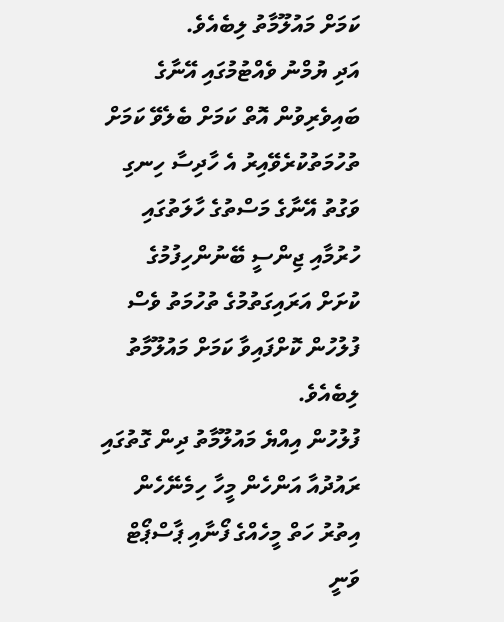ކަމަށް މައުލޫމާތު ލިބެއެވެ.
އަދި ޔުމްނު ވެއްޓުމުގައި އޭނާގެ ބައިވެރިވުން އޮތް ކަމަށް ބެލެވޭ ކަމަށް ތުހުމަތުކުރެވޭއިރު އެ ހާދިސާ ހިނގި ވަގުތު އޭނާގެ މަސްތުގެ ހާލަތުގައި ހުރުމާއި ޖިންސީ ބޭނުންހިފުމުގެ ކުށަށް އަރައިގަތުމުގެ ތުހުމަތު ވެސް ފުލުހުން ކޮށްފައިވާ ކަމަށް މައުލޫމާތު ލިބެއެވެ.
ފުލުހުން އިއްޔެ މައުލޫމާތު ދިން ގޮތުގައި ރައުދުއާ އަންހެން މީހާ ހިމެނޭހެން އިތުރު ހަތް މީހެއްގެ ފޯނާއި ޕާސްޕޯޓް ވަނީ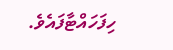ހިފަހައްޓާފައެވެ.